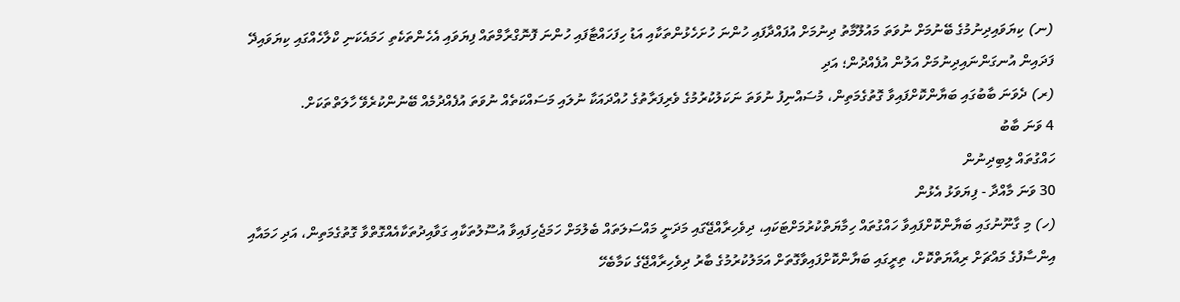(ނ) ކިޔަވައިދިނުމުގެ ބޭނުމަށް ނުވަތަ މައުލޫމާތު ދިނުމަށް އުފައްދާފައި ހުންނަ ހުށަހެޅުންތަކާއި އަޑު ހިފަހައްޓާފައި ހުންނަ ފޮނޮގްރާމްތައް ފިޔަވައި އެހެންތަކެތި ހަމައެކަނި ކްލާހެއްގައި ކިޔަވައިދޭ ފަދައިން އުނގަންނައިދިނުމަށް އަލުން އުފެއްދުން؛ އަދި
(ރ) ދެވަނަ ބާބުގައި ބަޔާންކޮށްފައިވާ ގޮތުގެމަތިން، މުސައްނިފު ނުވަތަ ނަކަލުކުރުމުގެ ވެރިފަރާތުގެ ހުއްދައަކާ ނުލައި މަސައްކަތެއް ނުވަތަ އުފެއްދުމެއް ބޭނުންކުރެވޭ ހާލަތްތަކަށް.
4 ވަނަ ބާބު
ހައްގުތައް ލިބިދިނުން
30 ވަނަ މާއްދާ - ފިޔަވަޅު އެޅުން
(ހ) މި ގާނޫނުގައި ބަޔާންކޮށްފައިވާ ހައްގުތައް ހިމާޔަތްކުރުމަށްޓަކައި، ދިވެހިރާއްޖޭގައި މަދަނީ މައްސަލަތައް ބެލުމަށް ހަމަޖެހިފައިވާ އުސޫލުތަކާއި ގަވާއިދުތަކާއެއްގޮތްވާ ގޮތުގެމަތިން، އަދި ހަމައާއި އިންސާފުގެ މައްޗަށް ރިއާޔަތްކޮށް، ތިރީގައި ބަޔާންކޮށްފައިވާގޮތަށް އަމަލުކުރުމުގެ ބާރު ދިވެހިރާއްޖޭގެ ކަމާބެހޭ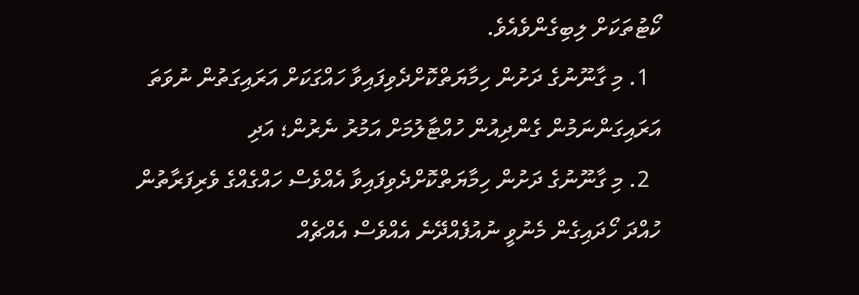ކޯޓުތަކަށް ލިބިގެންވެއެވެ.
  1. މި ގާނޫނުގެ ދަށުން ހިމާޔަތްކޮށްދެވިފައިވާ ހައްގަކަށް އަރައިގަތުން ނުވަތަ އަރައިގަންނަމުން ގެންދިއުން ހުއްޓާލުމަށް އަމުރު ނެރުން؛ އަދި
  2. މި ގާނޫނުގެ ދަށުން ހިމާޔަތްކޮށްދެވިފައިވާ އެއްވެސް ހައްގެއްގެ ވެރިފަރާތުން ހުއްދަ ހޯދައިގެން މެނުވީ ނުއުފެއްދޭނެ އެއްވެސް އެއްޗެއް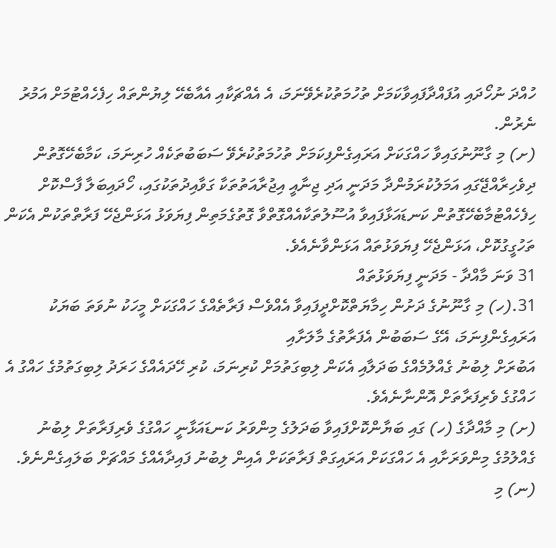ހުއްދަ ނުހޯދައި އުފައްދާފައިވާކަމަށް ތުހުމަތުކުރެވޭނަމަ، އެ އެއްޗަކާއި އެއާބެހޭ ލިޔުންތައް ހިފެހެއްޓުމަށް އަމުރު ނެރުން.
(ށ) މި ގާނޫނުގައިވާ ހައްގަކަށް އަރައިގެންފިކަމަށް ތުހުމަތުކުރެވޭ ސަބަބުތަކެއް ހުރިނަމަ، ކަމާބެހޭގޮތުން ދިވެހިރާއްޖޭގައި އަމަލުކުރަމުންދާ މަދަނީ އަދި ޖިނާއީ އިޖުރާއަތުތަކާ ގަވާއިދުތަކުގައި، ހޯދައިބަލާ ފާސްކޮށް ހިފެހެއްޓުމާބެހޭގޮތުން ކަނޑައަޅާފައިވާ އުސޫލުތަކާއެއްގޮތްވާ ގޮތުގެމަތިން ފިޔަވަޅު އަޅަންޖެހޭ ފަރާތްތަކުން އެކަން ތަހުގީގުކޮށް، އަޅަންޖެހޭ ފިޔަވަޅުތައް އަޅަންވާނެއެވެ.
31 ވަނަ މާއްދާ - މަދަނީ ފިޔަވަޅުތައް
31.(ހ) މި ގާނޫނުގެ ދަށުން ހިމާޔަތްކޮށްދީފައިވާ އެއްވެސް ފަރާތެއްގެ ހައްގަކަށް މީހަކު ނުވަތަ ބަޔަކު އަރައިގެންފިނަމަ، އޭގެ ސަބަބުން އެފަރާތުގެ މާލަށާއި
އަބުރަށް ލިބުނު ގެއްލުމެއްގެ ބަދަލާއި އެކަން ލިބިގަތުމަށް ކުރިނަމަ، ކުރި ހޭދައެއްގެ ހަރަދު ލިބިގަތުމުގެ ހައްގު އެ ހައްގުގެ ވެރިފަރާތަށް އޮންނާނެއެވެ.
(ށ) މި މާއްދާގެ (ހ) ގައި ބަޔާންކޮށްފައިވާ ބަދަލުގެ މިންވަރު ކަނޑައަޅާނީ ހައްގުގެ ވެރިފަރާތަށް ލިބުނު ގެއްލުމުގެ މިންވަރަށާއި އެ ހައްގަކަށް އަރައިގަތް ފަރާތަކަށް އެއިން ލިބުނު ފައިދާއެއްގެ މައްޗަށް ބަލައިގެންނެވެ.
(ނ) މި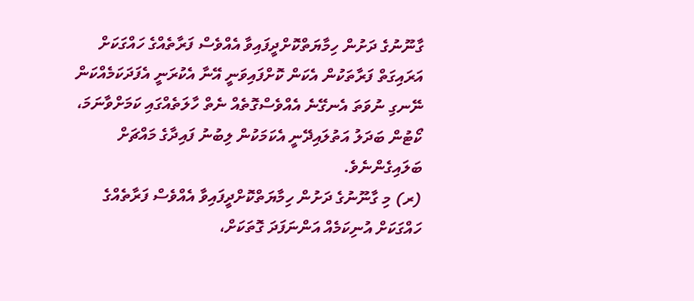ގާނޫނުގެ ދަށުން ހިމާޔަތްކޮށްދީފައިވާ އެއްވެސް ފަރާތެއްގެ ހައްގަކަށް އަރައިގަތް ފަރާތަކުން އެކަން ކޮށްފައިވަނީ އޭނާ އެކުރަނީ އެފަދަކަމެއްކަން ނޭނގި ނުވަތަ އެނގޭނެ އެއްވެސްގޮތެއް ނެތް ހާލަތެއްގައި ކަމަށްވާނަމަ، ކޯޓުން ބަދަލު އަތުލައިދޭނީ އެކަމަކުން ލިބުނު ފައިދާގެ މައްޗަށް ބަލައިގެންނެވެ.
(ރ) މި ގާނޫނުގެ ދަށުން ހިމާޔަތްކޮށްދީފައިވާ އެއްވެސް ފަރާތެއްގެ ހައްގަކަށް އުނިކަމެއް އަންނަފަދަ ގޮތަކަށް،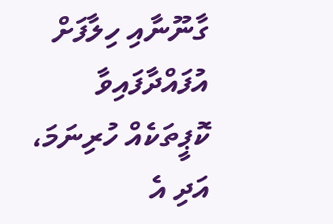ގާނޫނާއި ހިލާފަށް އުފައްދާފައިވާ ކޮޕީތަކެއް ހުރިނަމަ، އަދި އެ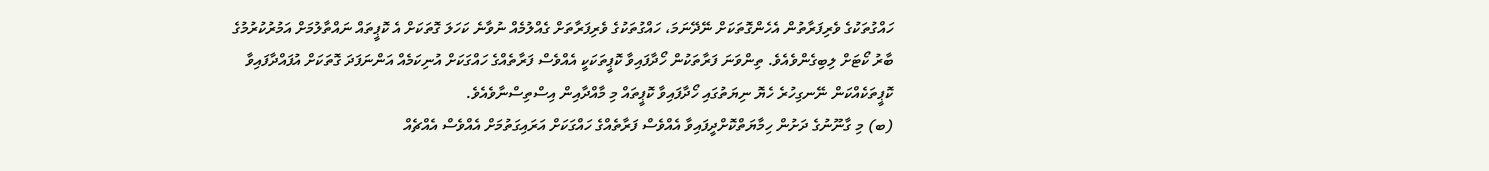ހައްގުތަކުގެ ވެރިފަރާތުން އެހެންގޮތަކަށް ނޭދޭނަމަ، ހައްގުތަކުގެ ވެރިފަރާތަށް ގެއްލުމެއް ނުވާނެ ކަހަލަ ގޮތަކަށް އެ ކޮޕީތައް ނައްތާލުމަށް އަމުރުކުރުމުގެ ބާރު ކޯޓަށް ލިބިގެންވެއެވެ. ތިންވަނަ ފަރާތަކުން ހޯދާފައިވާ ކޮޕީތަކަކީ އެއްވެސް ފަރާތެއްގެ ހައްގަކަށް އުނިކަމެއް އަންނަފަދަ ގޮތަކަށް އުފައްދާފައިވާ ކޮޕީތަކެއްކަން ނޭނގިހުރެ ހެޔޮ ނިޔަތުގައި ހޯދާފައިވާ ކޮޕީތައް މި މާއްދާއިން އިސްތިސްނާވެއެވެ.
(ބ) މި ގާނޫނުގެ ދަށުން ހިމާޔަތްކޮށްދީފައިވާ އެއްވެސް ފަރާތެއްގެ ހައްގަކަށް އަރައިގަތުމަށް އެއްވެސް އެއްޗެއް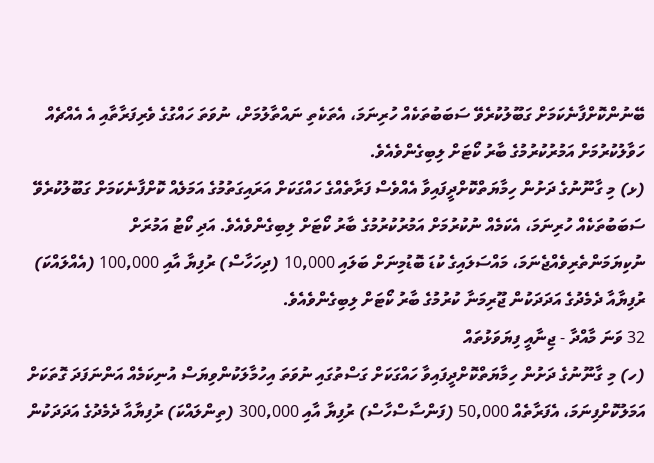ބޭނުންކޮށްފާނެކަމަށް ގަބޫލުކުރެވޭ ސަބަބުތަކެއް ހުރިނަމަ، އެތަކެތި ނައްތާލުމަށް، ނުވަތަ ހައްގުގެ ވެރިފަރާތާއި އެ އެއްޗެއް ހަވާލުކުރުމަށް އަމުރުކުރުމުގެ ބާރު ކޯޓަށް ލިބިގެންވެއެވެ.
(ޅ) މި ގާނޫނުގެ ދަށުން ހިމާޔަތްކޮށްދީފައިވާ އެއްވެސް ފަރާތެއްގެ ހައްގަކަށް އަރައިގަތުމުގެ އަމަލެއް ކޮށްފާނެކަމަށް ގަބޫލުކުރެވޭ ސަބަބުތަކެއް ހުރިނަމަ، އެކަމެއް ނުކުރުމަށް އަމުރުކުރުމުގެ ބާރު ކޯޓަށް ލިބިގެންވެއެވެ. އަދި ކޯޓު އަމުރަށް ނުކިޔަމަންތެރިވެއްޖެނަމަ، މައްސަލައިގެ ކުޑަ ބޮޑުމިނަށް ބަލައި 10,000 (ދިހަހާސް) ރުފިޔާ އާއި 100,000 (އެއްލައްކަ) ރުފިޔާއާ ދެމެދުގެ އަދަދަކުން ޖޫރިމަނާ ކުރުމުގެ ބާރު ކޯޓަށް ލިބިގެންވެއެވެ.
32 ވަނަ މާއްދާ - ޖިނާއީ ފިޔަވަޅުތައް
(ހ) މި ގާނޫނުގެ ދަށުން ހިމާޔަތްކޮށްދީފައިވާ ހައްގަކަށް ގަސްތުގައި ނުވަތަ އިހުމާލަކުންވިޔަސް އުނިކަމެއް އަންނަފަދަ ގޮތަކަށް އަމަލުކޮށްފިނަމަ، އެފަރާތެއް 50,000 (ފަންސާސްހާސް) ރުފިޔާ އާއި 300,000 (ތިންލައްކަ) ރުފިޔާއާ ދެމެދުގެ އަދަދަކުން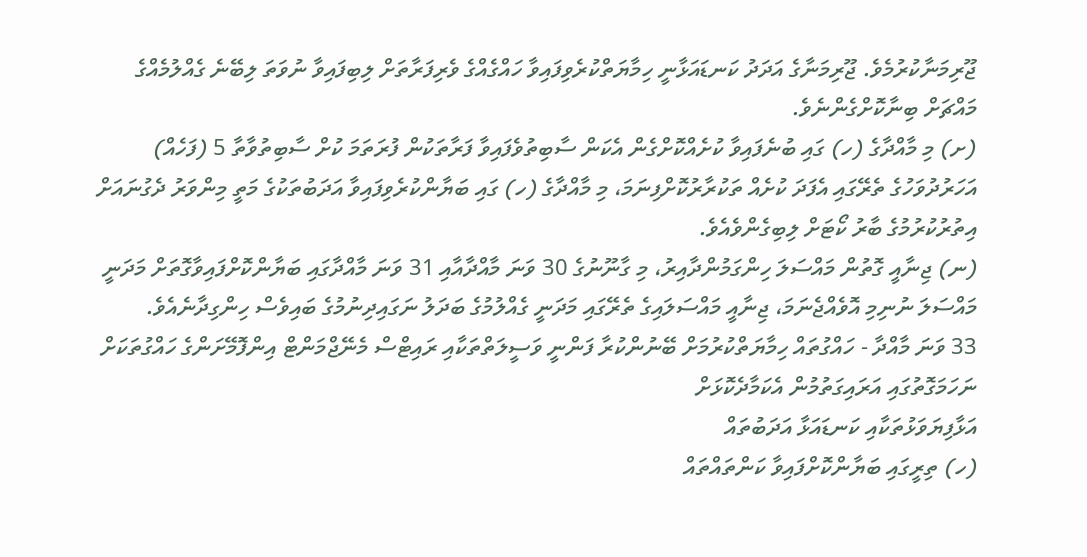ޖޫރިމަނާކުރުމެވެ. ޖޫރިމަނާގެ އަދަދު ކަނޑައަޅާނީ ހިމާޔަތްކުރެވިފައިވާ ހައްގެއްގެ ވެރިފަރާތަށް ލިބިފައިވާ ނުވަތަ ލިބޭނެ ގެއްލުމެއްގެ މައްޗަށް ބިނާކޮށްގެންނެވެ.
(ށ) މި މާއްދާގެ (ހ) ގައި ބުނެފައިވާ ކުށެއްކޮށްގެން އެކަން ސާބިތުވެފައިވާ ފަރާތަކުން ފުރަތަމަ ކުށް ސާބިތުވާތާ 5 (ފަހެއް) އަހަރުދުވަހުގެ ތެރޭގައި އެފަދަ ކުށެއް ތަކުރާރުކޮށްފިނަމަ، މި މާއްދާގެ (ހ) ގައި ބަޔާންކުރެވިފައިވާ އަދަބުތަކުގެ މަތީ މިންވަރު ދެގުނައަށް އިތުރުކުރުމުގެ ބާރު ކޯޓަށް ލިބިގެންވެއެވެ.
(ނ) ޖިނާއީ ގޮތުން މައްސަލަ ހިންގަމުންދާއިރު، މި ގާނޫނުގެ 30 ވަނަ މާއްދާއާއި 31 ވަނަ މާއްދާގައި ބަޔާންކޮށްފައިވާގޮތަށް މަދަނީ މައްސަލަ ނުނިމި އޮވެއްޖެނަމަ، ޖިނާއީ މައްސަލައިގެ ތެރޭގައި މަދަނީ ގެއްލުމުގެ ބަދަލު ނަގައިދިނުމުގެ ބައިވެސް ހިންގިދާނެއެވެ.
33 ވަނަ މާއްދާ - ހައްގުތައް ހިމާޔަތްކުރުމަށް ބޭނުންކުރާ ފަންނީ ވަސީލަތްތަކާއި ރައިޓްސް މެނޭޖްމަންޓް އިންފޮމޭށަންގެ ހައްގުތަކަށް ނަހަމަގޮތުގައި އަރައިގަތުމުން އެކަމާދެކޮޅަށް
އަޅާފިޔަވަޅުތަކާއި ކަނޑައަޅާ އަދަބުތައް
(ހ) ތިރީގައި ބަޔާންކޮށްފައިވާ ކަންތައްތައް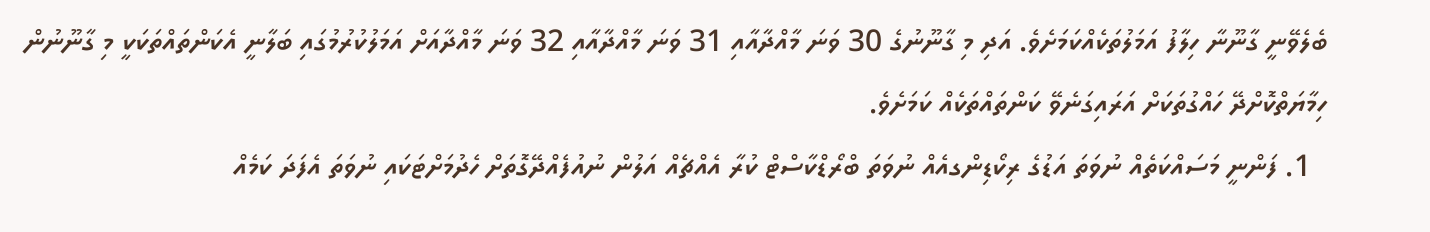ބެލެވޭނީ ގާނޫނާ ހިލާފު އަމަލުތަކެއްކަމަށެވެ. އަދި މި ގާނޫނުގެ 30 ވަނަ މާއްދާއާއި 31 ވަނަ މާއްދާއާއި 32 ވަނަ މާއްދާއަށް އަމަލުކުރުމުގައި ބަލާނީ އެކަންތައްތަކަކީ މި ގާނޫނުން ހިމާޔަތްކޮށްދޭ ހައްގުތަކަށް އަރައިގަނެވޭ ކަންތައްތަކެއް ކަމަށެވެ.
  1. ފަންނީ މަސައްކަތެއް ނުވަތަ އަޑުގެ ރިކޯޑިންގއެއް ނުވަތަ ބްރޯޑްކާސްޓް ކުރާ އެއްޗެއް އަލުން ނުއުފެއްދޭގޮތަށް ހެދުމަށްޓަކައި ނުވަތަ އެފަދަ ކަމެއް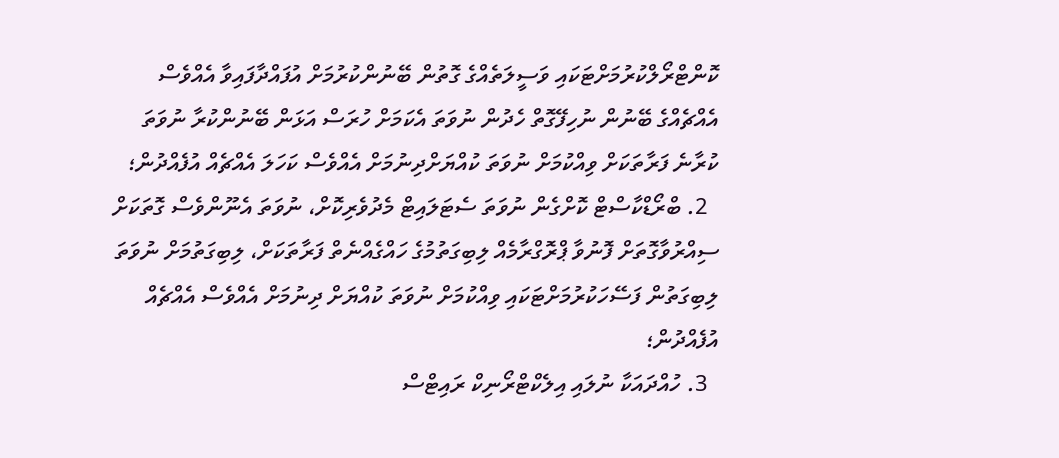ކޮންޓްރޯލްކުރުމަށްޓަކައި ވަސީލަތެއްގެ ގޮތުން ބޭނުންކުރުމަށް އުފައްދާފައިވާ އެއްވެސް އެއްޗެއްގެ ބޭނުން ނުހިފޭގޮތް ހެދުން ނުވަތަ އެކަމަށް ހުރަސް އަޅަން ބޭނުންކުރާ ނުވަތަ ކުރާނެ ފަރާތަކަށް ވިއްކުމަށް ނުވަތަ ކުއްޔަށްދިނުމަށް އެއްވެސް ކަހަލަ އެއްޗެއް އުފެއްދުން؛
  2. ބްރޯޑްކާސްޓް ކޮށްގެން ނުވަތަ ސެޓަލައިޓް މެދުވެރިކޮށް، ނުވަތަ އެނޫންވެސް ގޮތަކަށް ސިއްރުވާގޮތަށް ފޮނުވާ ޕްރޮގްރާމެއް ލިބިގަތުމުގެ ހައްގެއްނެތް ފަރާތަކަށް، ލިބިގަތުމަށް ނުވަތަ ލިބިގަތުން ފަސޭހަކުރުމަށްޓަކައި ވިއްކުމަށް ނުވަތަ ކުއްޔަށް ދިނުމަށް އެއްވެސް އެއްޗެއް އުފެއްދުން؛
  3. ހުއްދައަކާ ނުލައި އިލެކްޓްރޯނިކް ރައިޓްސް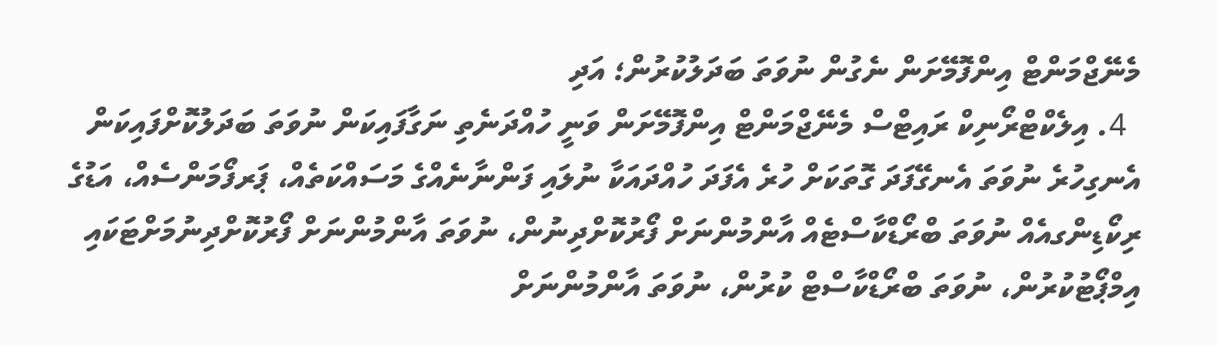މެނޭޖްމަންޓް އިންފޮމޭށަން ނެގުން ނުވަތަ ބަދަލުކުރުން؛ އަދި
  4. އިލެކްޓްރޯނިކް ރައިޓްސް މެނޭޖްމަންޓް އިންފޮމޭށަން ވަނީ ހުއްދަނެތި ނަގާފައިކަން ނުވަތަ ބަދަލުކޮށްފައިކަން އެނގިހުރެ ނުވަތަ އެނގޭފަދަ ގޮތަކަށް ހުރެ އެފަދަ ހުއްދައަކާ ނުލައި ފަންނާނެއްގެ މަސައްކަތެއް، ޕަރފޯމަންސެއް، އަޑުގެ ރިކޯޑިންގއެއް ނުވަތަ ބްރޯޑްކާސްޓެއް އާންމުންނަށް ފޯރުކޮށްދިނުން، ނުވަތަ އާންމުންނަށް ފޯރުކޮށްދިނުމަށްޓަކައި އިމްޕޯޓުކުރުން، ނުވަތަ ބްރޯޑްކާސްޓް ކުރުން، ނުވަތަ އާންމުންނަށް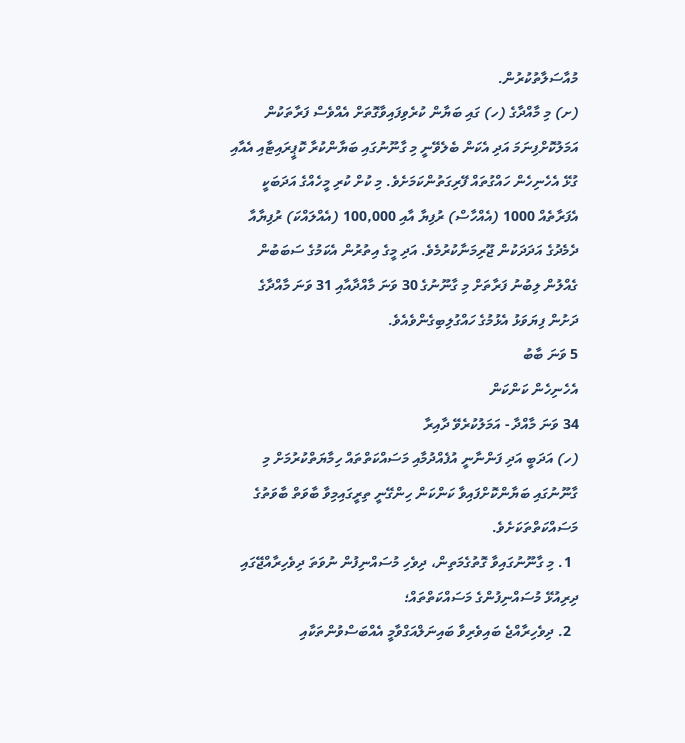މުއާސަލާތުކުރުން.
(ށ) މި މާއްދާގެ (ހ) ގައި ބަޔާން ކުރެވިފައިވާގޮތަށް އެއްވެސް ފަރާތަކުން އަމަލުކޮށްފިނަމަ އަދި އެކަން ބެލެވޭނީ މި ގާނޫނުގައި ބަޔާންކުރާ ކޮޕީރައިޓާއި އެއާއި ގުޅޭ އެހެނިހެން ހައްގުތައް ފޭރިގަތުންކަމަށެވެ. މި ކުށް ކުރި މީހެއްގެ އަދަބަކީ އެފަރާތެއް 1000 (އެއްހާސް) ރުފިޔާ އާއި 100,000 (އެއްލައްކަ) ރުފިޔާއާ ދެމެދުގެ އަދަދަކުން ޖޫރިމަނާކުރުމެވެ. އަދި މީގެ އިތުރުން އެކަމުގެ ސަބަބުން ގެއްލުން ލިބުނު ފަރާތަށް މި ގާނޫނުގެ 30 ވަނަ މާއްދާއާއި 31 ވަނަ މާއްދާގެ ދަށުން ފިޔަވަޅު އެޅުމުގެ ހައްގުލިބިގެންވެއެވެ.
5 ވަނަ ބާބު
އެހެނިހެން ކަންކަން
34 ވަނަ މާއްދާ - އަމަލުކުރެވޭ ދާއިރާ
(ހ) އަދަބީ އަދި ފަންނާނީ އުފެއްދުމާއި މަސައްކަތްތައް ހިމާޔަތްކުރުމަށް މި ގާނޫނުގައި ބަޔާންކޮށްފައިވާ ކަންކަން ހިންގޭނީ ތިރީގައިމިވާ ބާވަތް ބާވަތުގެ މަސައްކަތްތަކަށެވެ.
  1. މި ގާނޫނުގައިވާ ގޮތުގެމަތިން، ދިވެހި މުސައްނިފުން ނުވަތަ ދިވެހިރާއްޖޭގައި ދިރިއުޅޭ މުސައްނިފުންގެ މަސައްކަތްތައް؛
  2. ދިވެހިރާއްޖެ ބައިވެރިވާ ބައިނަލްއަގްވާމީ އެއްބަސްވުންތަކާއި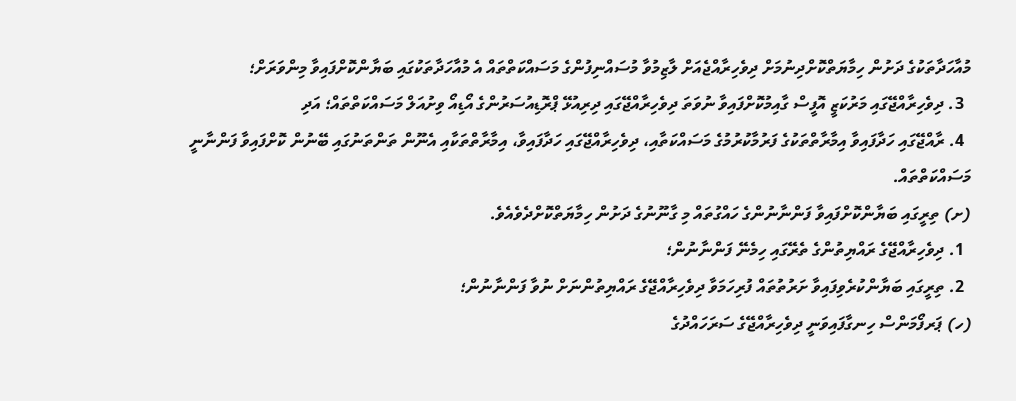މުއާހަދާތަކުގެ ދަށުން ހިމާޔަތްކޮށްދިނުމަށް ދިވެހިރާއްޖެއަށް ލާޒިމުވާ މުސައްނިފުންގެ މަސައްކަތްތައް އެ މުއާހަދާތަކުގައި ބަޔާންކޮށްފައިވާ މިންވަރަށް؛
  3. ދިވެހިރާއްޖޭގައި މަރުކަޒީ އޮފީސް ގާއިމުކޮށްފައިވާ ނުވަތަ ދިވެހިރާއްޖޭގައި ދިރިއުޅޭ ޕްރޮޑިއުސަރުންގެ އޯޑިއޯ ވިށުއަލް މަސައްކަތްތައް؛ އަދި
  4. ރާއްޖޭގައި ހަދާފައިވާ އިމާރާތްތަކުގެ ފަރުމާކުރުމުގެ މަސައްކަތާއި، ދިވެހިރާއްޖޭގައި ހަދާފައިވާ، އިމާރާތްތަކާއި އެނޫން ތަންތަނުގައި ބޭނުން ކޮށްފައިވާ ފަންނާނީ މަސައްކަތްތައް.
(ށ) ތިރީގައި ބަޔާންކޮށްފައިވާ ފަންނާނުންގެ ހައްގުތައް މި ގާނޫނުގެ ދަށުން ހިމާޔަތްކޮށްދެވެއެވެ.
  1. ދިވެހިރާއްޖޭގެ ރައްޔިތުންގެ ތެރޭގައި ހިމެނޭ ފަންނާނުން؛
  2. ތިރީގައި ބަޔާންކުރެވިފައިވާ ށަރުތުތައް ފުރިހަމަވާ ދިވެހިރާއްޖޭގެ ރައްޔިތުންނަށް ނުވާ ފަންނާނުން؛
(ހ) ޕަރފޯމަންސް ހިނގާފައިވަނީ ދިވެހިރާއްޖޭގެ ސަރަހައްދުގެ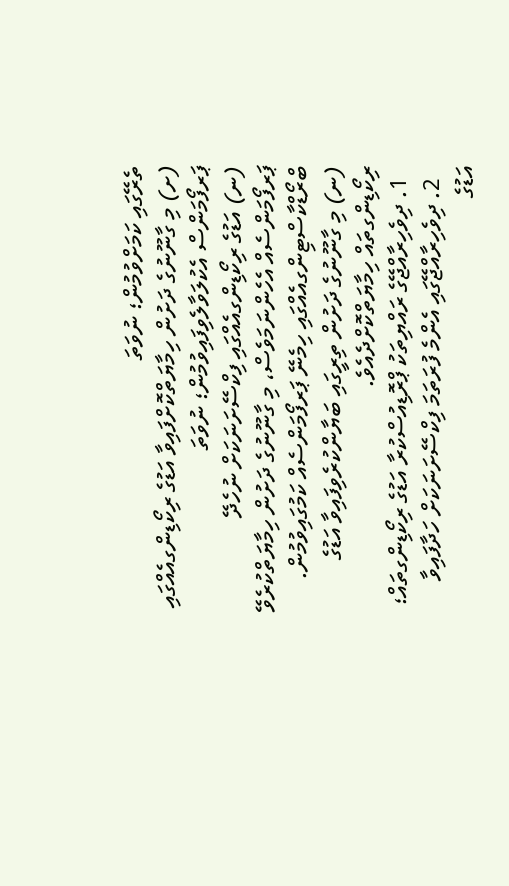ތެރޭގައި ކަމަށްވުމުން؛ ނުވަތަ
(ށ) މި ގާނޫނުގެ ދަށުން ހިމާޔަތްކޮށްފައިވާ އަޑުގެ ރިކޯޑިންގއެއްގައި ޕަރފޯމަންސް އެކުލަވާލެވިފައިވުމުން؛ ނުވަތަ
(ނ) އަޑުގެ ރިކޯޑިންގއެއްގައި ފިކްސޭށަނަކަށް ނުހެދޭ ޕަރފޯމަންސެއް އެހެންނަމަވެސް، މި ގާނޫނުގެ ދަށުން ހިމާޔަތްކުރެވޭ ބްރޯޑްކާސްޓިންގއެއްގައި ހިމެނޭ ޕަރފޯމަންސެއް ކަމުގައިވުމުން.
(ނ) މި ގާނޫނުގެ ދަށުން ތިރީގައި ބަޔާންކުރެވިފައިވާ އަޑުގެ ރިކޯޑިންގތައް ހިމާޔަތްކޮށްދެއެވެ.
  1. ދިވެހިރާއްޖޭގެ ރައްޔިތަކު ޕްރޮޑިއުސްކުރާ އަޑުގެ ރިކޯޑިންގތައް؛
  2. ދިވެހިރާއްޖޭގައި އެންމެ ފުރަތަމަ ފިކްސޭށަނަކަށް ހަދާފައިވާ އަޑުގެ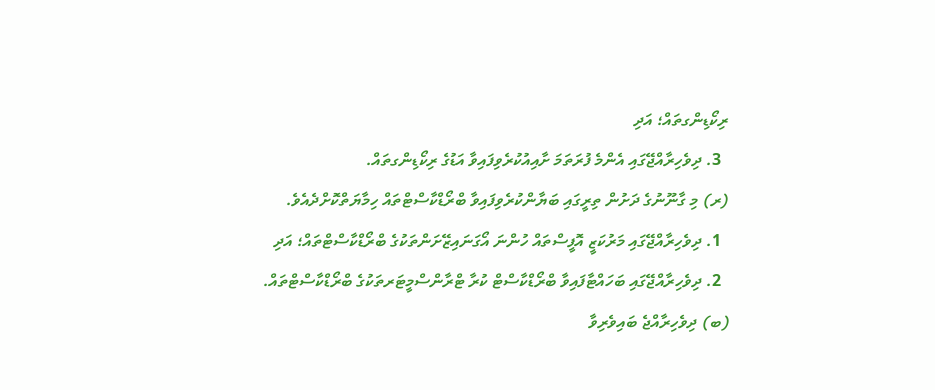ރިކޯޑިންގތައް؛ އަދި
  3. ދިވެހިރާއްޖޭގައި އެންމެ ފުރަތަމަ ށާއިއުކުރެވިފައިވާ އަޑުގެ ރިކޯޑިންގތައް.
(ރ) މި ގާނޫނުގެ ދަށުން ތިރީގައި ބަޔާންކުރެވިފައިވާ ބްރޯޑްކާސްޓްތައް ހިމާޔަތްކޮށްދެއެވެ.
  1. ދިވެހިރާއްޖޭގައި މަރުކަޒީ އޮފީސްތައް ހުންނަ އޯގަނައިޒޭށަންތަކުގެ ބްރޯޑްކާސްޓްތައް؛ އަދި
  2. ދިވެހިރާއްޖޭގައި ބަހައްޓާފައިވާ ބްރޯޑްކާސްޓް ކުރާ ޓްރާންސްމީޓަރތަކުގެ ބްރޯޑްކާސްޓްތައް.
(ބ) ދިވެހިރާއްޖެ ބައިވެރިވާ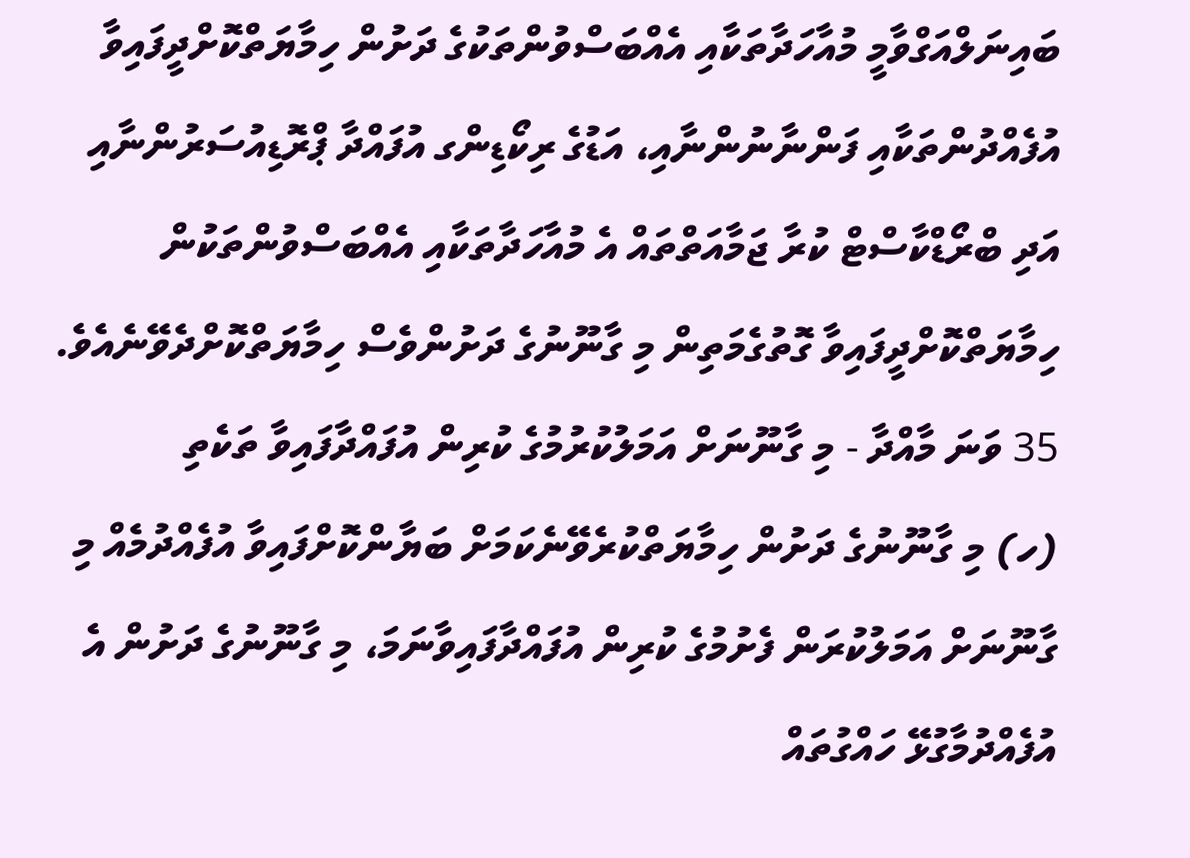ބައިނަލްއަގްވާމީ މުއާހަދާތަކާއި އެއްބަސްވުންތަކުގެ ދަށުން ހިމާޔަތްކޮށްދީފައިވާ އުފެއްދުންތަކާއި ފަންނާނުންނާއި، އަޑުގެ ރިކޯޑިންގ އުފައްދާ ޕްރޮޑިއުސަރުންނާއި އަދި ބްރޯޑްކާސްޓް ކުރާ ޖަމާއަތްތައް އެ މުއާހަދާތަކާއި އެއްބަސްވުންތަކުން ހިމާޔަތްކޮށްދީފައިވާ ގޮތުގެމަތިން މި ގާނޫނުގެ ދަށުންވެސް ހިމާޔަތްކޮށްދެވޭނެއެވެ.
35 ވަނަ މާއްދާ - މި ގާނޫނަށް އަމަލުކުރުމުގެ ކުރިން އުފައްދާފައިވާ ތަކެތި
(ހ) މި ގާނޫނުގެ ދަށުން ހިމާޔަތްކުރެވޭނެކަމަށް ބަޔާންކޮށްފައިވާ އުފެއްދުމެއް މި ގާނޫނަށް އަމަލުކުރަން ފެށުމުގެ ކުރިން އުފައްދާފައިވާނަމަ، މި ގާނޫނުގެ ދަށުން އެ އުފެއްދުމާގުޅޭ ހައްގުތައް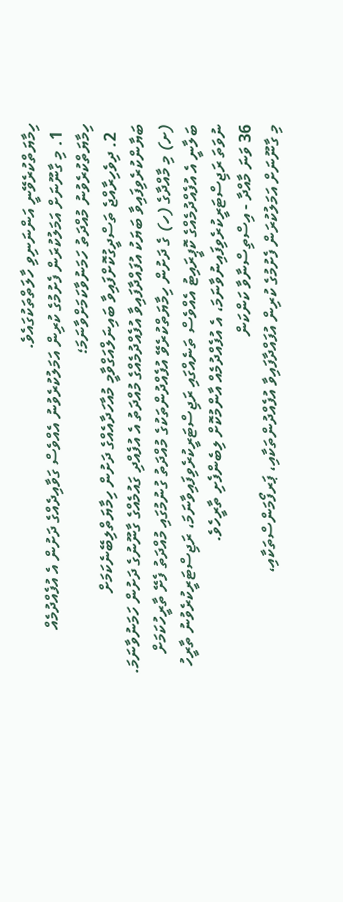ހިމާޔަތްކުރެވޭނީ އަންނަނިވި ހާލަތްތަކުގައެވެ.
  1. މި ގާނޫނަށް އަމަލުކުރަން ފެށުމުގެ ކުރިން އަމަލުކުރެވުނު އެއްވެސް ގަވާއިދެއްގެ ދަށުން އެ އުފެއްދުމެއް ހިމާޔަތްކުރެވުނު މުއްދަތު ހަމަނުވާކަމަށްވާނަމަ؛
  2. ދިވެހިރާއްޖެ ތަސްދީގުކޮށްފައިވާ ބައިނަލްއަގްވާމީ މުއާހަދާއެއްގެ ދަށުން ހިމާޔަތްލިބޭނެކަމަށް ބަޔާންކުރެވިފައިވާ ބަޔަކު އުފައްދާފައިވާ އުފެއްދުމެއްގެ މުއްދަތު އެ އުފެއްދި ގައުމެއްގެ ގާނޫނުގެ ދަށުން ހަމަނުވާނަމަ.
(ށ) މި މާއްދާގެ (ހ) ގެ ދަށުން ހިމާޔަތްކުރެވޭ އުފެއްދުންތަކުގެ މުއްދަތު ގުނުމުގައި މުއްދަތު ފެށޭ ތާރީހުކަމަށް ބަލާނީ އެ އުފެއްދުމެއްގެ ކޮޕީރައިޓު އެއްވެސް ތަނެއްގައި ރަޖިސްޓަރީކުރެވިފައިވާނަމަ، ރަޖިސްޓަރީކުރެވުނު ތާރީހު ނުވަތަ ރަޖިސްޓަރީކުރެވިފައިނުވާނަމަ، އެ އުފެއްދުމެއް އާންމުކޮށް ލިބެންފެށި ތާރީހެވެ.
36 ވަނަ މާއްދާ - އިސްތިސްނާވާ ކަންކަން
މި ގާނޫނަށް އަމަލުކުރަން ފެށުމުގެ ކުރިން އުފައްދާފައިވާ އުފެއްދުންތަކާއި، ޕަރފޯމަންސްތަކާއި،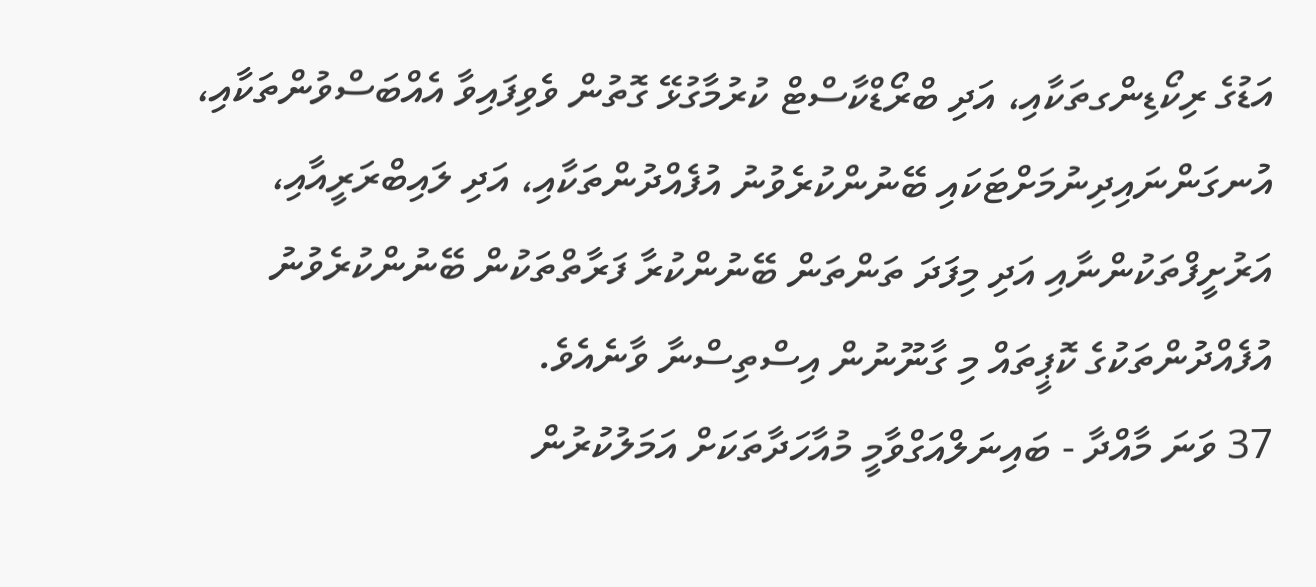އަޑުގެ ރިކޯޑިންގތަކާއި، އަދި ބްރޯޑްކާސްޓް ކުރުމާގުޅޭ ގޮތުން ވެވިފައިވާ އެއްބަސްވުންތަކާއި، އުނގަންނައިދިނުމަށްޓަކައި ބޭނުންކުރެވުނު އުފެއްދުންތަކާއި، އަދި ލައިބްރަރީއާއި، އަރުށީފްތަކުންނާއި އަދި މިފަދަ ތަންތަން ބޭނުންކުރާ ފަރާތްތަކުން ބޭނުންކުރެވުނު އުފެއްދުންތަކުގެ ކޮޕީތައް މި ގާނޫނުން އިސްތިސްނާ ވާނެއެވެ.
37 ވަނަ މާއްދާ - ބައިނަލްއަގްވާމީ މުއާހަދާތަކަށް އަމަލުކުރުން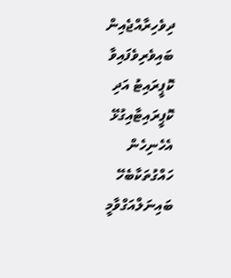ދިވެހިރާއްޖެއިން ބައިވެރިވެފައިވާ ކޮޕީރައިޓު އަދި ކޮޕީރައިޓާއިގުޅޭ އެހެނިހެން ހައްގުތަކާބެހޭ ބައިނަލްއަގްވާމީ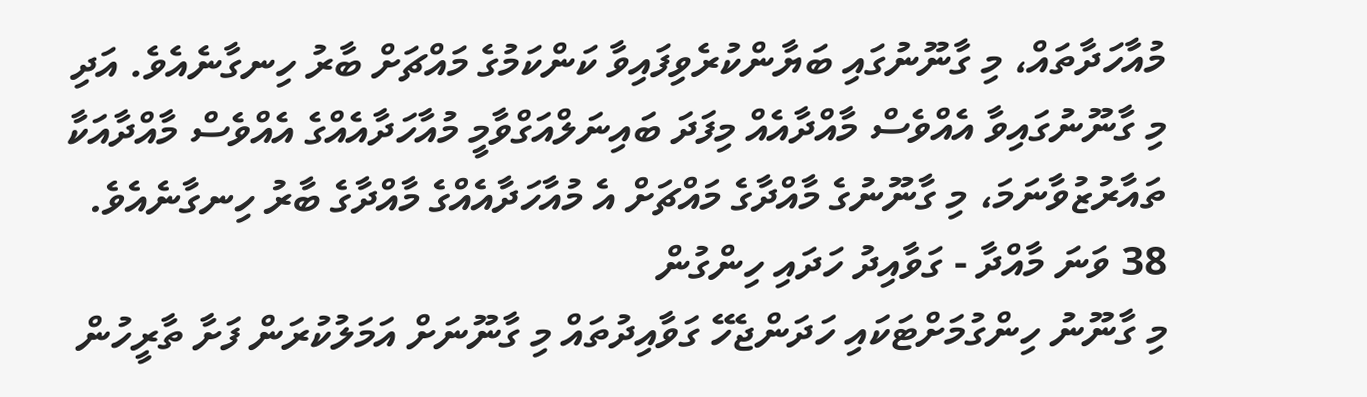މުއާހަދާތައް، މި ގާނޫނުގައި ބަޔާންކުރެވިފައިވާ ކަންކަމުގެ މައްޗަށް ބާރު ހިނގާނެއެވެ. އަދި މި ގާނޫނުގައިވާ އެއްވެސް މާއްދާއެއް މިފަދަ ބައިނަލްއަގްވާމީ މުއާހަދާއެއްގެ އެއްވެސް މާއްދާއަކާ ތައާރުޒުވާނަމަ، މި ގާނޫނުގެ މާއްދާގެ މައްޗަށް އެ މުއާހަދާއެއްގެ މާއްދާގެ ބާރު ހިނގާނެއެވެ.
38 ވަނަ މާއްދާ - ގަވާއިދު ހަދައި ހިންގުން
މި ގާނޫނު ހިންގުމަށްޓަކައި ހަދަންޖެހޭ ގަވާއިދުތައް މި ގާނޫނަށް އަމަލުކުރަން ފަށާ ތާރީހުން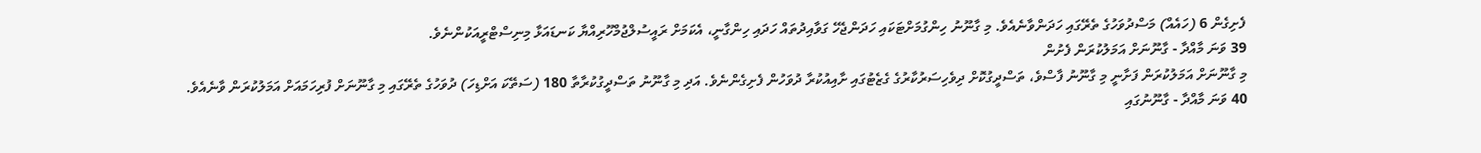ފެށިގެން 6 (ހައެއް) މަސްދުވަހުގެ ތެރޭގައި ހަދަންވާނެއެވެ. މި ގާނޫނު ހިންގުމަށްޓަކައި ހަދަންޖެހޭ ގަވާއިދުތައް ހަދައި ހިންގާނީ، އެކަމަށް ރައީސުލްޖުމްހޫރިއްޔާ ކަނޑައަޅާ މިނިސްޓްރީއަކުންނެވެ.
39 ވަނަ މާއްދާ - ގާނޫނަށް އަމަލުކުރަން ފެށުން
މި ގާނޫނަށް އަމަލުކުރަން ފަށާނީ މި ގާނޫނު ފާސްވެ، ތަސްދީގުކޮށް ދިވެހިސަރުކާރުގެ ގެޒެޓުގައި ށާއިއުކުރާ ދުވަހުން ފެށިގެންނެވެ. އަދި މި ގާނޫނު ތަސްދީގުކުރާތާ 180 (ސަތޭކަ އަށްޑިހަ) ދުވަހުގެ ތެރޭގައި މި ގާނޫނަށް ފުރިހަމައަށް އަމަލުކުރަން ވާނެއެވެ.
40 ވަނަ މާއްދާ - ގާނޫނުގައި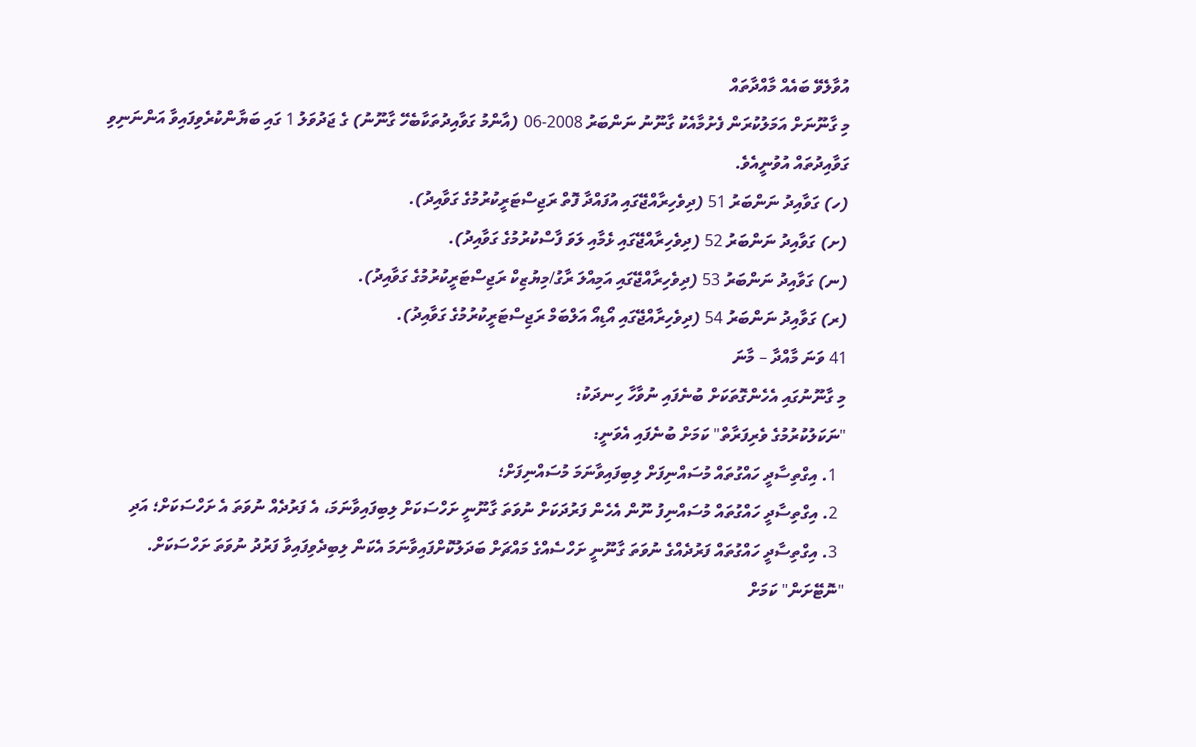އުވާލެވޭ ބައެއް މާއްދާތައް
މި ގާނޫނަށް އަމަލުކުރަން ފެށުމާއެކު ގާނޫނު ނަންބަރު 2008-06 (އާންމު ގަވާއިދުތަކާބެހޭ ގާނޫނު) ގެ ޖަދުވަލު 1 ގައި ބަޔާންކުރެވިފައިވާ އަންނަނިވި ގަވާއިދުތައް އުވުނީއެވެ.
(ހ) ގަވާއިދު ނަންބަރު 51 (ދިވެހިރާއްޖޭގައި އުފައްދާ ފޮތް ރަޖިސްޓަރީކުރުމުގެ ގަވާއިދު).
(ށ) ގަވާއިދު ނަންބަރު 52 (ދިވެހިރާއްޖޭގައި ޅެމާއި ލަވަ ފާސްކުރުމުގެ ގަވާއިދު).
(ނ) ގަވާއިދު ނަންބަރު 53 (ދިވެހިރާއްޖޭގައި އަމިއްލަ ރާގު/މިޔުޒިކް ރަޖިސްޓަރީކުރުމުގެ ގަވާއިދު).
(ރ) ގަވާއިދު ނަންބަރު 54 (ދިވެހިރާއްޖޭގައި އޯޑިއޯ އަލްބަމް ރަޖިސްޓަރީކުރުމުގެ ގަވާއިދު).
41 ވަނަ މާއްދާ – މާނަ
މި ގާނޫނުގައި އެހެންގޮތަކަށް ބުނެފައި ނުވާހާ ހިނދަކު:
"ނަކަލުކުރުމުގެ ވެރިފަރާތް" ކަމަށް ބުނެފައި އެވަނީ:
  1. އިގްތިސާދީ ހައްގުތައް މުސައްނިފަށް ލިބިފައިވާނަމަ މުސައްނިފަށް؛
  2. އިގްތިސާދީ ހައްގުތައް މުސައްނިފު ނޫން އެހެން ފަރުދަކަށް ނުވަތަ ގާނޫނީ ށަހްސަކަށް ލިބިފައިވާނަމަ، އެ ފަރުދެއް ނުވަތަ އެ ށަހްސަކަށް؛ އަދި
  3. އިގްތިސާދީ ހައްގުތައް ފަރުދެއްގެ ނުވަތަ ގާނޫނީ ށަހްސެއްގެ މައްޗަށް ބަދަލުކޮށްފައިވާނަމަ އެކަން ލިބިދެވިފައިވާ ފަރުދު ނުވަތަ ށަހްސަކަށް.
"ނޮޓޭށަން" ކަމަށް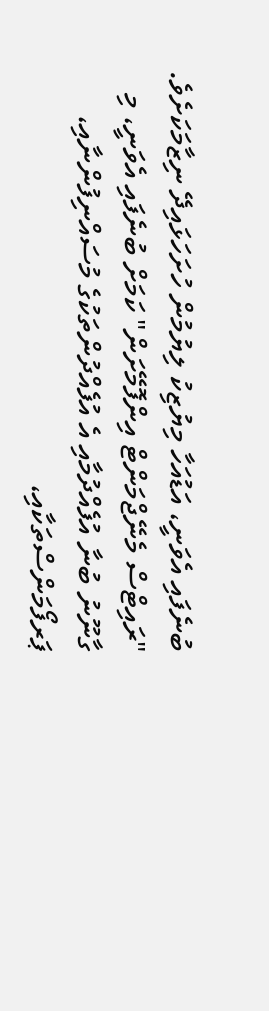ބުނެފައި އެވަނީ، އަޑުއަހާ މިޔުޒިކު ލިޔުމުން ހުށަހަޅައިދޭ ނިޒާމަކަށެވެ.
"ރައިޓްސް މެނޭޖްމަންޓް އިންފޮމޭށަން" ކަމަށް ބުނެފައި އެވަނީ، މި ގާނޫނު ބުނާ އުފެއްދުމާއި އެ އުފެއްދުންތަކުގެ މުސައްނިފުންނާއި، ޕަރފޯމަންސްތަކާއި،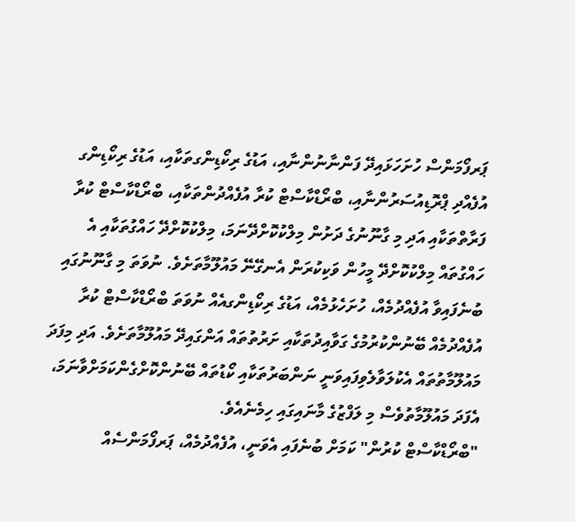ޕަރފޯމަންސް ހުށަހަޅައިދޭ ފަންނާނުންނާއި، އަޑުގެ ރިކޯޑިންގތަކާއި، އަޑުގެ ރިކޯޑިންގ އުފެއްދި ޕްރޮޑިއުސަރުންނާއި، ބްރޯޑްކާސްޓް ކުރާ އުފެއްދުންތަކާއި، ބްރޯޑްކާސްޓް ކުރާ ފަރާތްތަކާއި އަދި މި ގާނޫނުގެ ދަށުން މިލްކުކޮށްދޭނަމަ، މިލްކުކޮށްދޭ ހައްގުތަކާއި އެ ހައްގުތައް މިލްކުކޮށްދޭ މީހުން ވަކިކުރަން އެނގޭނޭ މައުލޫމާތަށެވެ. ނުވަތަ މި ގާނޫނުގައި ބުނެފައިވާ އުފެއްދުމެއް، ހުށަހެޅުމެއް، އަޑުގެ ރިކޯޑިންގއެއް ނުވަތަ ބްރޯޑްކާސްޓް ކުރާ އުފެއްދުމެއް ބޭނުންކުރުމުގެ ގަވާއިދުތަކާއި ށަރުތުތައް އަންގައިދޭ މައުލޫމާތަށެވެ. އަދި މިފަދަ މައުލޫމާތުތައް އެކުލަވާލެވިފައިވަނީ ނަންބަރުތަކާއި ކޯޑުތައް ބޭނުންކޮށްގެންކަމަށްވާނަމަ، އެފަދަ މައުލޫމާތުވެސް މި ލަފްޒުގެ މާނައިގައި ހިމެނެއެވެ.
"ބްރޯޑްކާސްޓް ކުރުން" ކަމަށް ބުނެފައި އެވަނީ، އުފެއްދުމެއް، ޕަރފޯމަންސެއް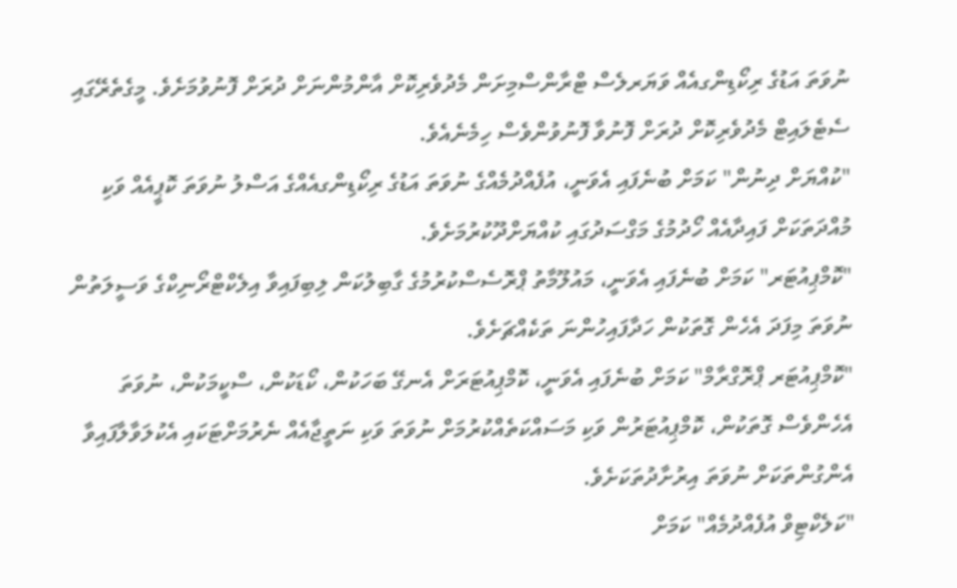ނުވަތަ އަޑުގެ ރިކޯޑިންގއެއް ވަޔަރލެސް ޓްރާންސްމިށަން މެދުވެރިކޮށް އާންމުންނަށް ދުރަށް ފޮނުވުމަށެވެ. މީގެތެރޭގައި ސެޓެލައިޓް މެދުވެރިކޮށް ދުރަށް ފޮނުވާ ފޮނުވުންވެސް ހިމެނެއެވެ.
"ކުއްޔަށް ދިނުން" ކަމަށް ބުނެފައި އެވަނީ، އުފެއްދުމެއްގެ ނުވަތަ އަޑުގެ ރިކޯޑިންގއެއްގެ އަސްލު ނުވަތަ ކޮޕީއެއް ވަކި މުއްދަތަކަށް ފައިދާއެއް ހޯދުމުގެ މަގްސަދުގައި ކުއްޔަށްދޫކުރުމަށެވެ.
"ކޮމްޕިއުޓަރ" ކަމަށް ބުނެފައި އެވަނީ، މައުލޫމާތު ޕްރޮސެސްކުރުމުގެ ގާބިލުކަން ލިބިފައިވާ އިލެކްޓްރޯނިކްގެ ވަސީލަތުން ނުވަތަ މިފަދަ އެހެން ގޮތަކުން ހަދާފައިހުންނަ ތަކެއްޗަށެވެ.
"ކޮމްޕިއުޓަރ ޕްރޮގްރާމް" ކަމަށް ބުނެފައި އެވަނީ، ކޮމްޕިއުޓަރަށް އެނގޭ ބަހަކުން، ކޯޑަކުން، ސްކީމަކުން، ނުވަތަ އެހެންވެސް ގޮތަކުން، ކޮމްޕިއުޓަރުން ވަކި މަސައްކަތެއްކުރުމަށް ނުވަތަ ވަކި ނަތީޖާއެއް ނެރުމަށްޓަކައި އެކުލަވާލާފައިވާ އެންގުންތަކަށް ނުވަތަ އިރުށާދުތަކަށެވެ.
"ކަލެކްޓިވް އުފެއްދުމެއް" ކަމަށް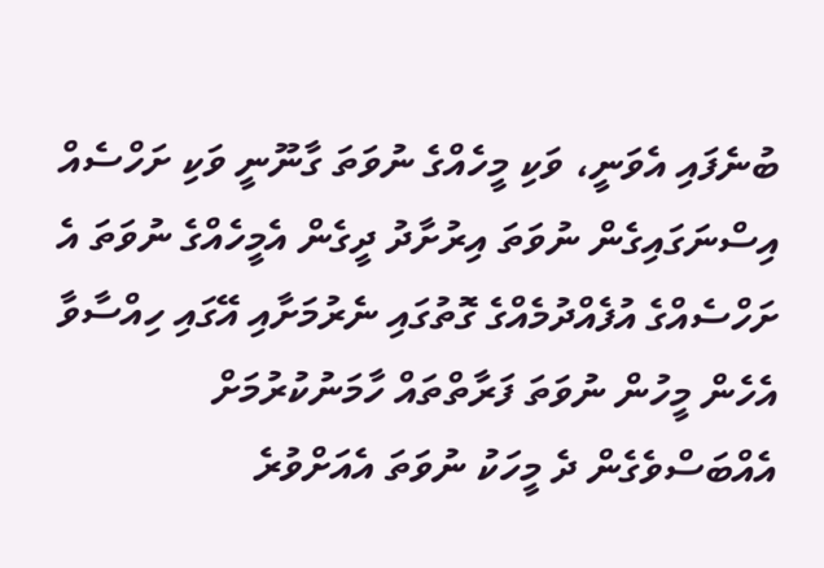ބުނެފައި އެވަނީ، ވަކި މީހެއްގެ ނުވަތަ ގާނޫނީ ވަކި ށަހްސެއް އިސްނަގައިގެން ނުވަތަ އިރުށާދު ދީގެން އެމީހެއްގެ ނުވަތަ އެ ށަހްސެއްގެ އުފެއްދުމެއްގެ ގޮތުގައި ނެރުމަށާއި އޭގައި ހިއްސާވާ އެހެން މީހުން ނުވަތަ ފަރާތްތައް ހާމަނުކުރުމަށް އެއްބަސްވެގެން ދެ މީހަކު ނުވަތަ އެއަށްވުރެ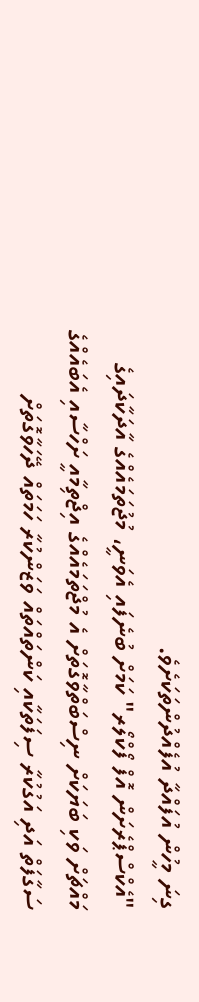ގިނަ މީހުން އުފައްދާ އުފެއްދުންތަކަށެވެ.
"އެކްސްޕްރެށަން އޮފް ފޯކްލޯރ" ކަމަށް ބުނެފައި އެވަނީ، މުޖުތަމައެއްގެ އާދަކާދައިގެ މައްޗަށް ވަކި ބަޔަކަށް ނިސްބަތްވާގޮތަށް އެ މުޖްތަމައެއްގެ އިޖްތިމާއީ ށަހްސާއި އެބައެއްގެ ސަގާފަތް އަދި އަގުކުރާ ސިފަތަކާއި ކަންތައްތައް ވަޒަންކުރާ ހަމަތައް ދޭހަވާގޮތަށް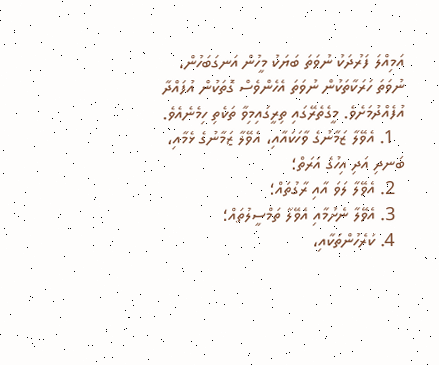އަމިއްލަ ފަރުދަކު ނުވަތަ ބަޔަކު މީހުން އަނގަބަހުން، ނުވަތަ ހަރަކާތަކުން ނުވަތަ އެހެންވެސް ގޮތަކުން އުފައްދާ އުފެއްދުމަށެވެ. މީގެތެރޭގައި ތިރީގައިމިވާ ތަކެތި ހިމެނެއެވެ.
  1. އެވޭލާ ޒަމާނުގެ ވާހަކައާއި، އެވޭލާ ޒަމާނުގެ ޅެމާއި، ބަނދި އަދި އިހުގެ އަރަތް؛
  2. އެވޭލާ ލަވަ އާއި ރާގުތައް؛
  3. އެވޭލާ ނެށުމާއި އެވޭލާ ތަމްސީލުތައް؛
  4. ކުރެހުންތަކާއި،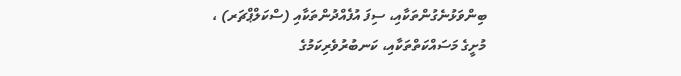ބިންވަޅުނެގުންތަކާއި، ސިފަ އުފެއްދުންތަކާއި (ސްކަލްޕްޗަރ) ، މުށީގެ މަސައްކަތްތަކާއި، ކަނބުރުވެރިކަމުގެ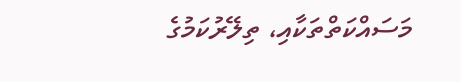މަސައްކަތްތަކާއި، ތިލޭރުކަމުގެ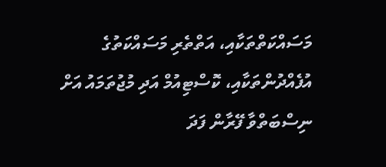މަސައްކަތްތަކާއި، އަތްތެރި މަސައްކަތުގެ އުފެއްދުންތަކާއި، ކޮސްޓިއުމް އަދި މުޖުތަމައު އަށް ނިސްބަތްވާ ފޭރާން ފަދަ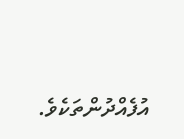އުފެއްދުންތަކެވެ.